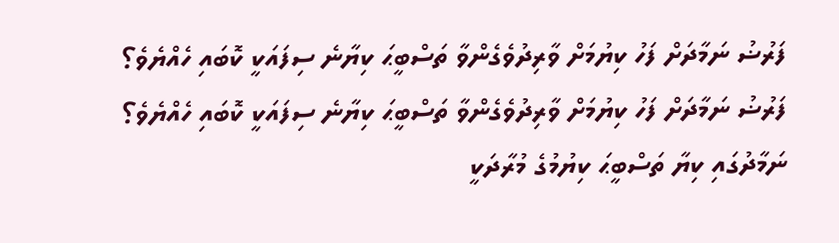ފަރުޟު ނަމާދަށް ފަހު ކިޔުމަށް ވާރިދުވެގެންވާ ތަސްބީޙަ ކިޔާނެ ސިފައަކީ ކޮބައި ހެއްޔެވެ؟
ފަރުޟު ނަމާދަށް ފަހު ކިޔުމަށް ވާރިދުވެގެންވާ ތަސްބީޙަ ކިޔާނެ ސިފައަކީ ކޮބައި ހެއްޔެވެ؟
ނަމާދުގައި ކިޔާ ތަސްބީޙަ ކިޔުމުގެ މުރާދަކީ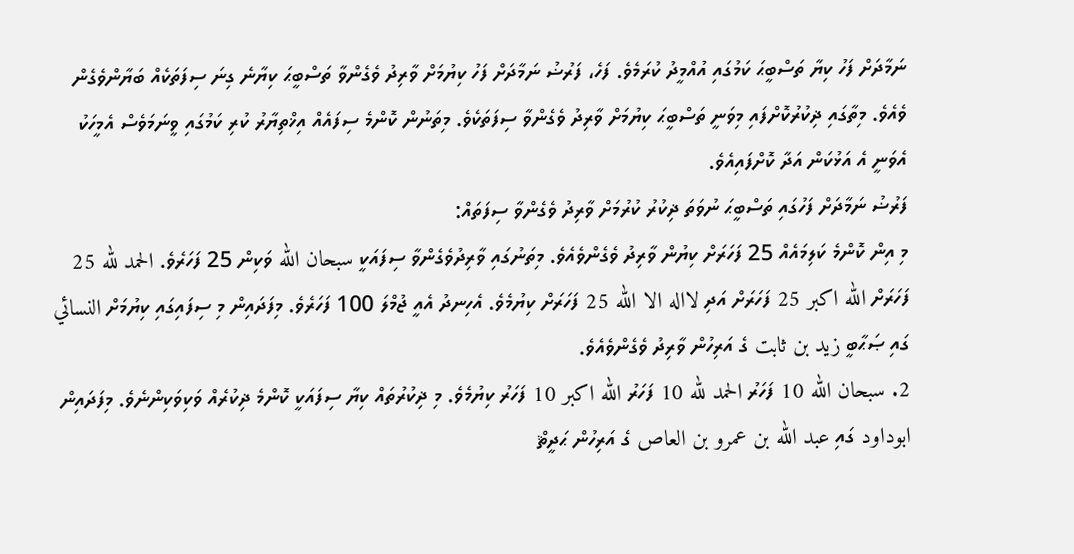ނަމާދަށް ފަހު ކިޔާ ތަސްބީޙަ ކަމުގައި އުއްމީދު ކުރަމެވެ. ފަހެ، ފަރުޟު ނަމާދަށް ފަހު ކިޔުމަށް ވާރިދު ވެގެންވާ ތަސްބީޙަ ކިޔާނެ ގިނަ ސިފަތަކެއް ބަޔާންވެގެން ވެއެވެ. މިތާގައި ޛިކުރުކޮށްފައި މިވަނީ ތަސްބީޙަ ކިޔުމަށް ވާރިދު ވެގެންވާ ސިފަތަކެވެ. މިތަނުން ކޮންމެ ސިފައެއް އިޚްތިޔާރު ކުރި ކަމުގައި ވީނަމަވެސް އެމީހަކު އެވަނީ އެ އަޅުކަން އަދާ ކޮށްފައިއެވެ.
ފަރުޟު ނަމާދަށް ފަހުގައި ތަސްބީޙަ ނުވަތަ ޛިކުރު ކުރުމަށް ވާރިދު ވެގެންވާ ސިފަތައް:
މި އިން ކޮންމެ ކަލިމައެއް 25 ފަހަރަށް ކިޔުން ވާރިދު ވެގެންވެއެވެ. މިތަނުގައި ވާރިދުވެގެންވާ ސިފައަކީ سبحان الله ވަކިން 25 ފަހަރެވެ. الحمد لله 25 ފަހަރަށް الله اكبر 25 ފަހަރަށް އަދި لااله الا الله 25 ފަހަރަށް ކިޔުމެވެ. އެހިނދު އެއީ ޖުމްލަ 100 ފަހަރެވެ. މިފަދައިން މި ސިފައިގައި ކިޔުމަށް النسائي ގައި ޞަޙާބީ زيد بن ثابت ގެ އަރިހުން ވާރިދު ވެގެންވެއެވެ.
2. سبحان الله 10 ފަހަރު الحمد لله 10 ފަހަރު الله اكبر 10 ފަހަރު ކިޔުމެވެ. މި ޛިކުރުތައް ކިޔާ ސިފައަކީ ކޮންމެ ޛިކުރެއް ވަކިވަކިންނެވެ. މިފަދައިން ابوداود ގައި عبد الله بن عمرو بن العاص ގެ އަރިހުން ޙަދީޘް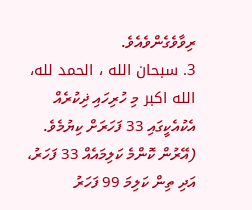ރިވާވެގެންވެއެވެ.
3. سبحان الله ، الحمد لله، الله اكبر މި ހުރިހައި ޛިކުރެއް އެކުއެކީގައި 33 ފަހަރަށް ކިޔުމެވެ. (އޭރުން ކޮންމެ ކަލިމައެއް 33 ފަހަރު، އަދި ތިން ކަލިމަ 99 ފަހަރު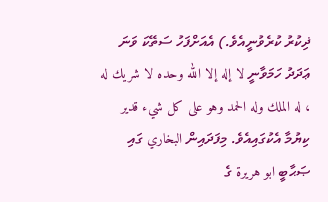ޛިކުރު ކުރެވުނީއެވެ.) އެއަށްފަހު ސަތޭކަ ވަނަ ޢަދަދު ހަމަވާނީ لا إله إلا الله وحده لا شريك له ، له الملك وله الحمد وهو على كل شيء قدير ކިޔުމާ އެކުގައިއެވެ. މިފަދައިން البخاري ގައި ޞަޙާބީ ابو هريرة ގެ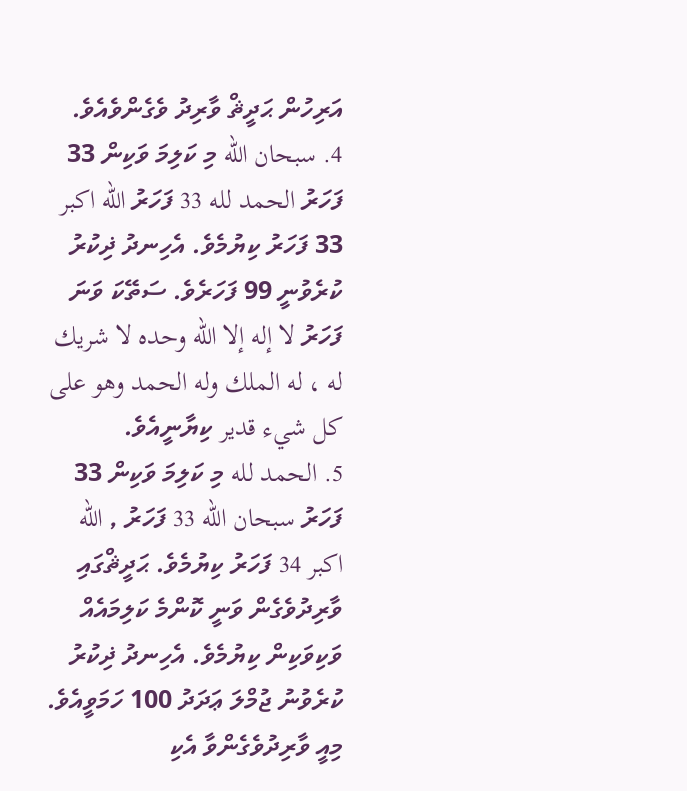އަރިހުން ޙަދީޘް ވާރިދު ވެގެންވެއެވެ.
4. سبحان الله މި ކަލިމަ ވަކިން 33 ފަހަރު الحمد لله 33 ފަހަރު الله اكبر 33 ފަހަރު ކިޔުމެވެ. އެހިނދު ޛިކުރު ކުރެވުނީ 99 ފަހަރެވެ. ސަތޭކަ ވަނަ ފަހަރު لا إله إلا الله وحده لا شريك له ، له الملك وله الحمد وهو على كل شيء قدير ކިޔާނީއެވެ.
5. الحمد لله މި ކަލިމަ ވަކިން 33 ފަހަރު سبحان الله 33 ފަހަރު , الله اكبر 34 ފަހަރު ކިޔުމެވެ. ޙަދީޘްގައި ވާރިދުވެގެން ވަނީ ކޮންމެ ކަލިމައެއް ވަކިވަކިން ކިޔުމެވެ. އެހިނދު ޛިކުރު ކުރެވުނު ޖުމްލަ ޢަދަދު 100 ހަމަވީއެވެ.
މިއީ ވާރިދުވެގެންވާ އެކި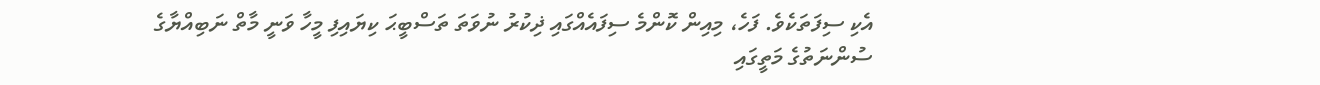އެކި ސިފަތަކެވެ. ފަހެ، މިއިން ކޮންމެ ސިފައެއްގައި ޛިކުރު ނުވަތަ ތަސްބީޙަ ކިޔައިފި މީހާ ވަނީ މާތް ނަބިއްޔާގެ ސުންނަތުގެ މަތީގައި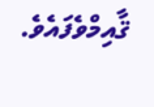ޤާއިމްވެފައެވެ.